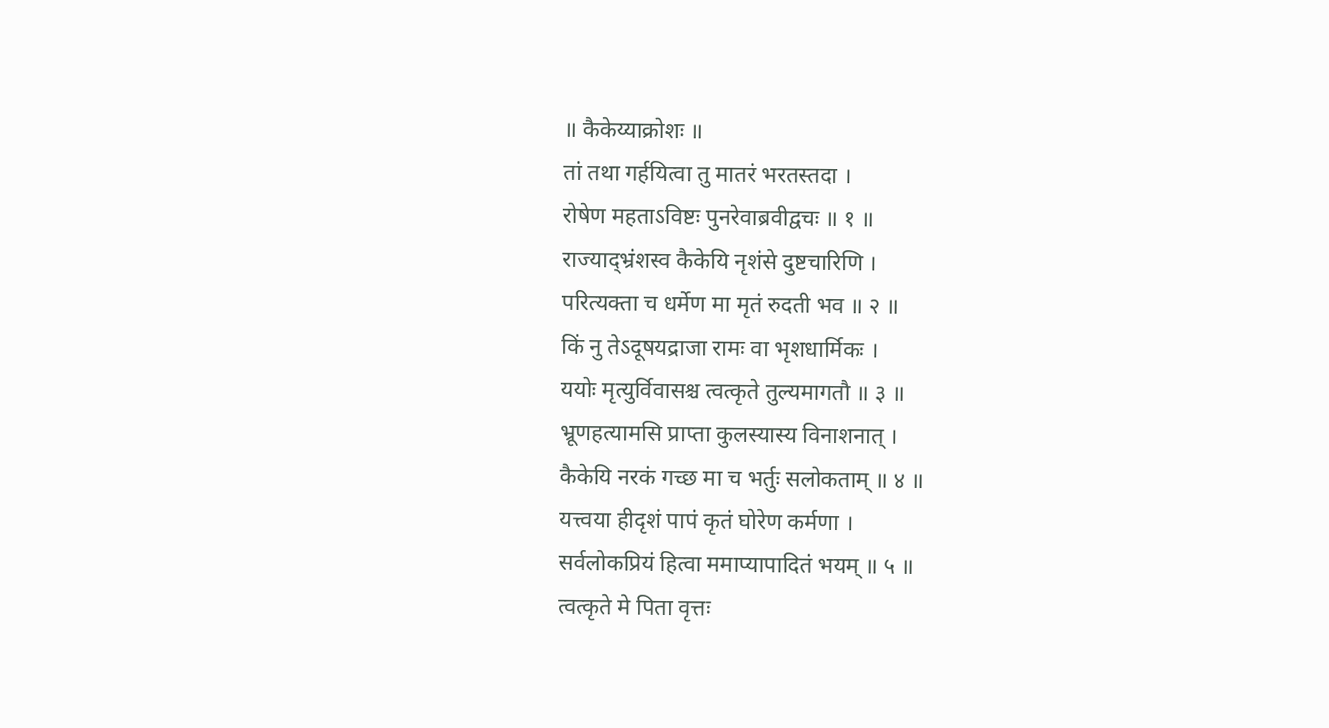॥ कैकेय्याक्रोशः ॥
तां तथा गर्हयित्वा तु मातरं भरतस्तदा ।
रोषेण महताऽविष्टः पुनरेवाब्रवीद्वचः ॥ १ ॥
राज्याद्भ्रंशस्व कैकेयि नृशंसे दुष्टचारिणि ।
परित्यक्ता च धर्मेण मा मृतं रुदती भव ॥ २ ॥
किं नु तेऽदूषयद्राजा रामः वा भृशधार्मिकः ।
ययोः मृत्युर्विवासश्च त्वत्कृते तुल्यमागतौ ॥ ३ ॥
भ्रूणहत्यामसि प्राप्ता कुलस्यास्य विनाशनात् ।
कैकेयि नरकं गच्छ मा च भर्तुः सलोकताम् ॥ ४ ॥
यत्त्वया हीदृशं पापं कृतं घोरेण कर्मणा ।
सर्वलोकप्रियं हित्वा ममाप्यापादितं भयम् ॥ ५ ॥
त्वत्कृते मे पिता वृत्तः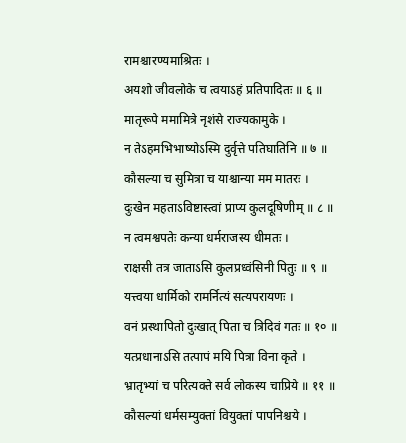रामश्चारण्यमाश्रितः ।
अयशो जीवलोके च त्वयाऽहं प्रतिपादितः ॥ ६ ॥
मातृरूपे ममामित्रे नृशंसे राज्यकामुके ।
न तेऽहमभिभाष्योऽस्मि दुर्वृत्ते पतिघातिनि ॥ ७ ॥
कौसल्या च सुमित्रा च याश्चान्या मम मातरः ।
दुःखेन महताऽविष्टास्त्वां प्राप्य कुलदूषिणीम् ॥ ८ ॥
न त्वमश्वपतेः कन्या धर्मराजस्य धीमतः ।
राक्षसी तत्र जाताऽसि कुलप्रध्वंसिनी पितुः ॥ ९ ॥
यत्त्वया धार्मिको रामर्नित्यं सत्यपरायणः ।
वनं प्रस्थापितो दुःखात् पिता च त्रिदिवं गतः ॥ १० ॥
यत्प्रधानाऽसि तत्पापं मयि पित्रा विना कृते ।
भ्रातृभ्यां च परित्यक्ते सर्व लोकस्य चाप्रिये ॥ ११ ॥
कौसल्यां धर्मसम्युक्तां वियुक्तां पापनिश्चये ।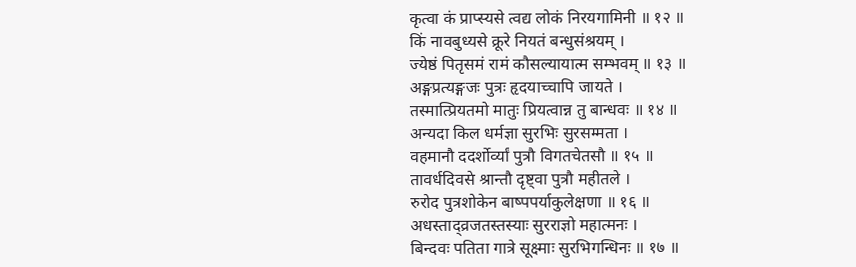कृत्वा कं प्राप्स्यसे त्वद्य लोकं निरयगामिनी ॥ १२ ॥
किं नावबुध्यसे क्रूरे नियतं बन्धुसंश्रयम् ।
ज्येष्ठं पितृसमं रामं कौसल्यायात्म सम्भवम् ॥ १३ ॥
अङ्गप्रत्यङ्गजः पुत्रः हृदयाच्चापि जायते ।
तस्मात्प्रियतमो मातुः प्रियत्वान्न तु बान्धवः ॥ १४ ॥
अन्यदा किल धर्मज्ञा सुरभिः सुरसम्मता ।
वहमानौ ददर्शोर्व्यां पुत्रौ विगतचेतसौ ॥ १५ ॥
तावर्धदिवसे श्रान्तौ दृष्ट्वा पुत्रौ महीतले ।
रुरोद पुत्रशोकेन बाष्पपर्याकुलेक्षणा ॥ १६ ॥
अधस्ताद्व्रजतस्तस्याः सुरराज्ञो महात्मनः ।
बिन्दवः पतिता गात्रे सूक्ष्माः सुरभिगन्धिनः ॥ १७ ॥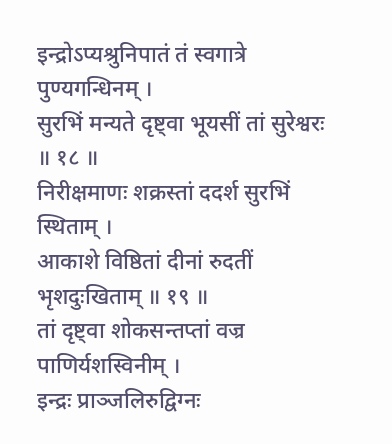इन्द्रोऽप्यश्रुनिपातं तं स्वगात्रे पुण्यगन्धिनम् ।
सुरभिं मन्यते दृष्ट्वा भूयसीं तां सुरेश्वरः ॥ १८ ॥
निरीक्षमाणः शक्रस्तां ददर्श सुरभिं स्थिताम् ।
आकाशे विष्ठितां दीनां रुदतीं भृशदुःखिताम् ॥ १९ ॥
तां दृष्ट्वा शोकसन्तप्तां वज्र पाणिर्यशस्विनीम् ।
इन्द्रः प्राञ्जलिरुद्विग्नः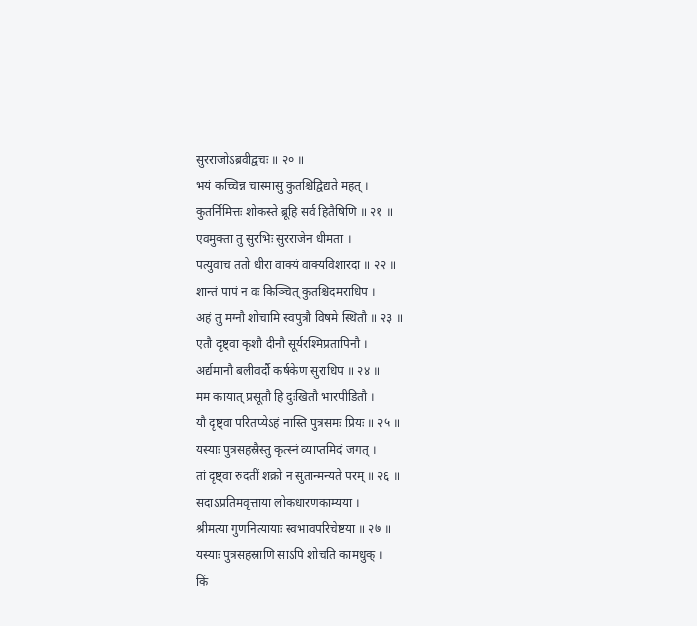सुरराजोऽब्रवीद्वचः ॥ २० ॥
भयं कच्चिन्न चास्मासु कुतश्चिद्विद्यते महत् ।
कुतर्निमित्तः शोकस्ते ब्रूहि सर्व हितैषिणि ॥ २१ ॥
एवमुक्ता तु सुरभिः सुरराजेन धीमता ।
पत्युवाच ततो धीरा वाक्यं वाक्यविशारदा ॥ २२ ॥
शान्तं पापं न वः किञ्चित् कुतश्चिदमराधिप ।
अहं तु मग्नौ शोचामि स्वपुत्रौ विषमे स्थितौ ॥ २३ ॥
एतौ दृष्ट्वा कृशौ दीनौ सूर्यरश्मिप्रतापिनौ ।
अर्द्यमानौ बलीवर्दौ कर्षकेण सुराधिप ॥ २४ ॥
मम कायात् प्रसूतौ हि दुःखितौ भारपीडितौ ।
यौ दृष्ट्वा परितप्येऽहं नास्ति पुत्रसमः प्रियः ॥ २५ ॥
यस्याः पुत्रसहस्रैस्तु कृत्स्नं व्याप्तमिदं जगत् ।
तां दृष्ट्वा रुदतीं शक्रो न सुतान्मन्यते परम् ॥ २६ ॥
सदाऽप्रतिमवृत्ताया लोकधारणकाम्यया ।
श्रीमत्या गुणनित्यायाः स्वभावपरिचेष्टया ॥ २७ ॥
यस्याः पुत्रसहस्राणि साऽपि शोचति कामधुक् ।
किं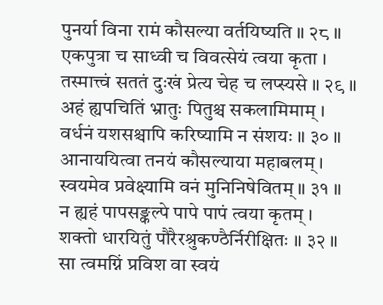पुनर्या विना रामं कौसल्या वर्तयिष्यति ॥ २८ ॥
एकपुत्रा च साध्वी च विवत्सेयं त्वया कृता ।
तस्मात्त्वं सततं दुःखं प्रेत्य चेह च लप्स्यसे ॥ २९ ॥
अहं ह्यपचितिं भ्रातुः पितुश्च सकलामिमाम् ।
वर्धनं यशसश्चापि करिष्यामि न संशयः ॥ ३० ॥
आनाययित्वा तनयं कौसल्याया महाबलम् ।
स्वयमेव प्रवेक्ष्यामि वनं मुनिनिषेवितम् ॥ ३१ ॥
न ह्यहं पापसङ्कल्पे पापे पापं त्वया कृतम् ।
शक्तो धारयितुं पौरैरश्रुकण्ठैर्निरीक्षितः ॥ ३२ ॥
सा त्वमग्निं प्रविश वा स्वयं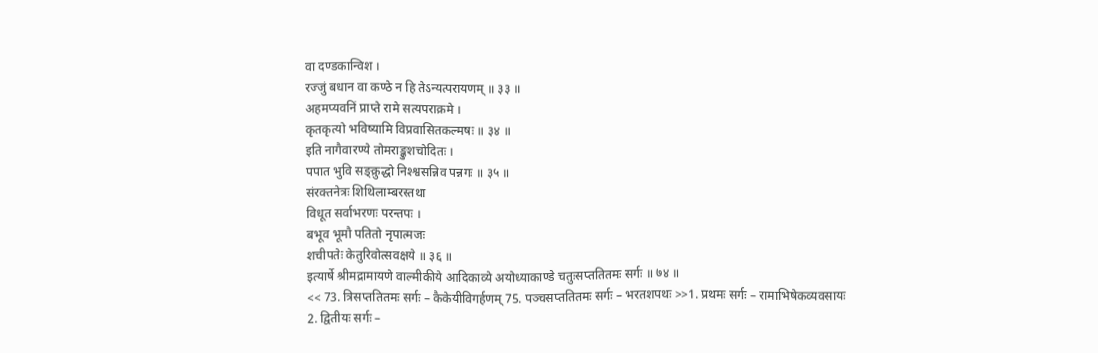वा दण्डकान्विश ।
रज्जुं बधान वा कण्ठे न हि तेऽन्यत्परायणम् ॥ ३३ ॥
अहमप्यवनिं प्राप्ते रामे सत्यपराक्रमे ।
कृतकृत्यो भविष्यामि विप्रवासितकल्मषः ॥ ३४ ॥
इति नागैवारण्ये तोमराङ्कुशचोदितः ।
पपात भुवि सङ्क्रुद्धो निश्श्वसन्निव पन्नगः ॥ ३५ ॥
संरक्तनेत्रः शिथिलाम्बरस्तथा
विधूत सर्वाभरणः परन्तपः ।
बभूव भूमौ पतितो नृपात्मजः
शचीपतेः केतुरिवोत्सवक्षये ॥ ३६ ॥
इत्यार्षे श्रीमद्रामायणे वाल्मीकीये आदिकाव्ये अयोध्याकाण्डे चतुःसप्ततितमः सर्गः ॥ ७४ ॥
<< 73. त्रिसप्ततितमः सर्गः – कैकेयीविगर्हणम् 75. पञ्चसप्ततितमः सर्गः – भरतशपथः >>1. प्रथमः सर्गः – रामाभिषेकव्यवसायः
2. द्वितीयः सर्गः –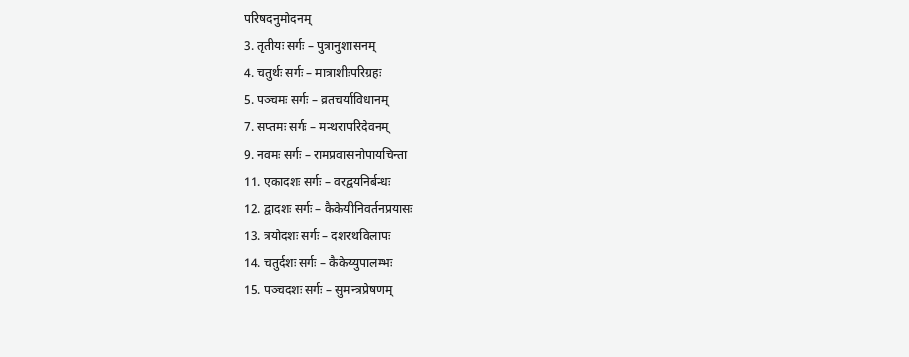परिषदनुमोदनम्
3. तृतीयः सर्गः – पुत्रानुशासनम्
4. चतुर्थः सर्गः – मात्राशीःपरिग्रहः
5. पञ्चमः सर्गः – व्रतचर्याविधानम्
7. सप्तमः सर्गः – मन्थरापरिदेवनम्
9. नवमः सर्गः – रामप्रवासनोपायचिन्ता
11. एकादशः सर्गः – वरद्वयनिर्बन्धः
12. द्वादशः सर्गः – कैकेयीनिवर्तनप्रयासः
13. त्रयोदशः सर्गः – दशरथविलापः
14. चतुर्दशः सर्गः – कैकेय्युपालम्भः
15. पञ्चदशः सर्गः – सुमन्त्रप्रेषणम्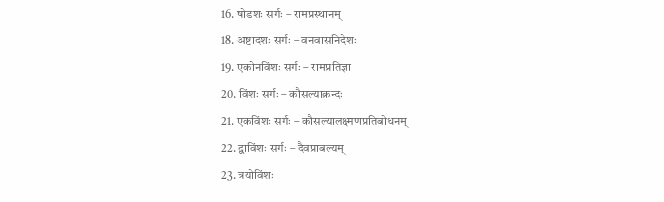16. षोडशः सर्गः – रामप्रस्थानम्
18. अष्टादशः सर्गः – वनवासनिदेशः
19. एकोनविंशः सर्गः – रामप्रतिज्ञा
20. विंशः सर्गः – कौसल्याक्रन्दः
21. एकविंशः सर्गः – कौसल्यालक्ष्मणप्रतिबोधनम्
22. द्वाविंशः सर्गः – दैवप्राबल्यम्
23. त्रयोविंशः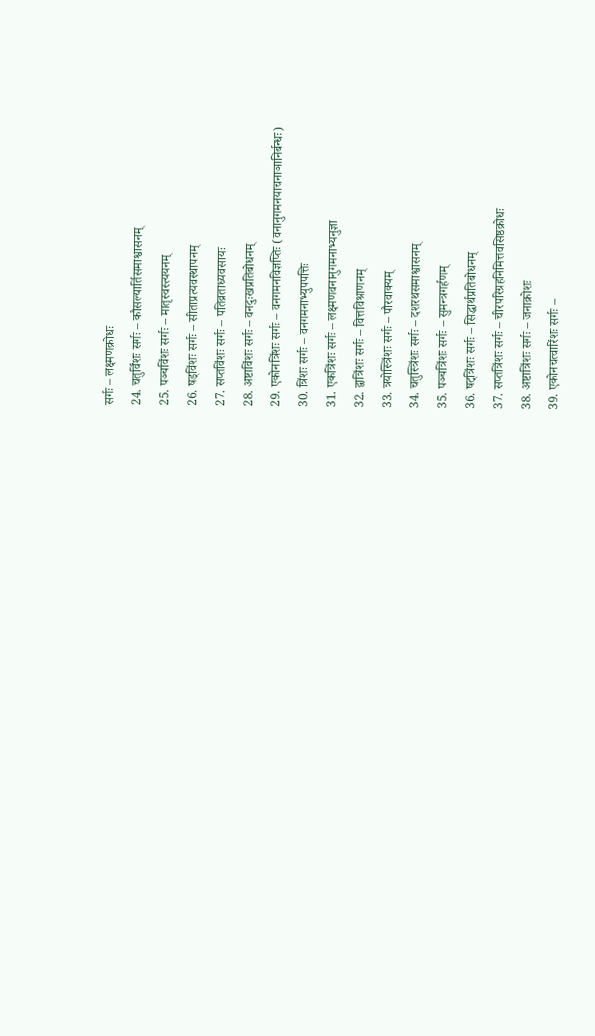सर्गः – लक्ष्मणक्रोधः
24. चतुर्विंशः सर्गः – कौसल्यार्तिसमाश्वासनम्
25. पञ्चविंशः सर्गः – मातृस्वस्त्ययनम्
26. षड्विंशः सर्गः – सीताप्रत्यवस्थापनम्
27. सप्तविंशः सर्गः – पतिव्रताध्यवसायः
28. अष्टाविंशः सर्गः – वनदुःखप्रतिबोधनम्
29. एकोनत्रिंशः सर्गः – वनगमनविज्ञप्तिः (वनानुगमनयाचनाञानिर्बन्धः)
30. त्रिंशः सर्गः – वनगमनाभ्युपपत्तिः
31. एकत्रिंशः सर्गः – लक्ष्मणवनानुगमनाभ्यनुज्ञा
32. द्वात्रिंशः सर्गः – वित्तविश्राणनम्
33. त्रयोस्त्रिंशः सर्गः – पौरवाक्यम्
34. चतुस्त्रिंशः सर्गः – दशरथसमाश्वासनम्
35. पञ्चत्रिंशः सर्गः – सुमन्त्रगर्हणम्
36. षट्त्रिंशः सर्गः – सिद्धार्थप्रतिबोधनम्
37. सप्तत्रिंशः सर्गः – चीरपरिग्रहनिमित्तवसिष्ठक्रोधः
38. अष्टात्रिंशः सर्गः – जनाक्रोशः
39. एकोनचत्वारिंशः सर्गः –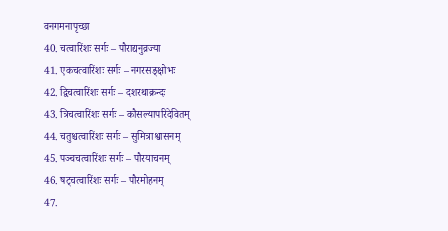वनगमनापृच्छा
40. चत्वारिंशः सर्गः – पौराद्यनुव्रज्या
41. एकचत्वारिंशः सर्गः – नगरसङ्क्षोभः
42. द्विचत्वारिंशः सर्गः – दशरथाक्रन्दः
43. त्रिचत्वारिंशः सर्गः – कौसल्यापरिदेवितम्
44. चतुश्चत्वारिंशः सर्गः – सुमित्राश्वासनम्
45. पञ्चचत्वारिंशः सर्गः – पौरयाचनम्
46. षट्चत्वारिंशः सर्गः – पौरमोहनम्
47.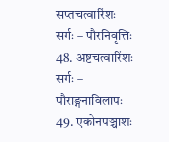सप्तचत्वारिंशः सर्गः – पौरनिवृत्तिः
48. अष्टचत्वारिंशः सर्गः – पौराङ्गनाविलापः
49. एकोनपञ्चाशः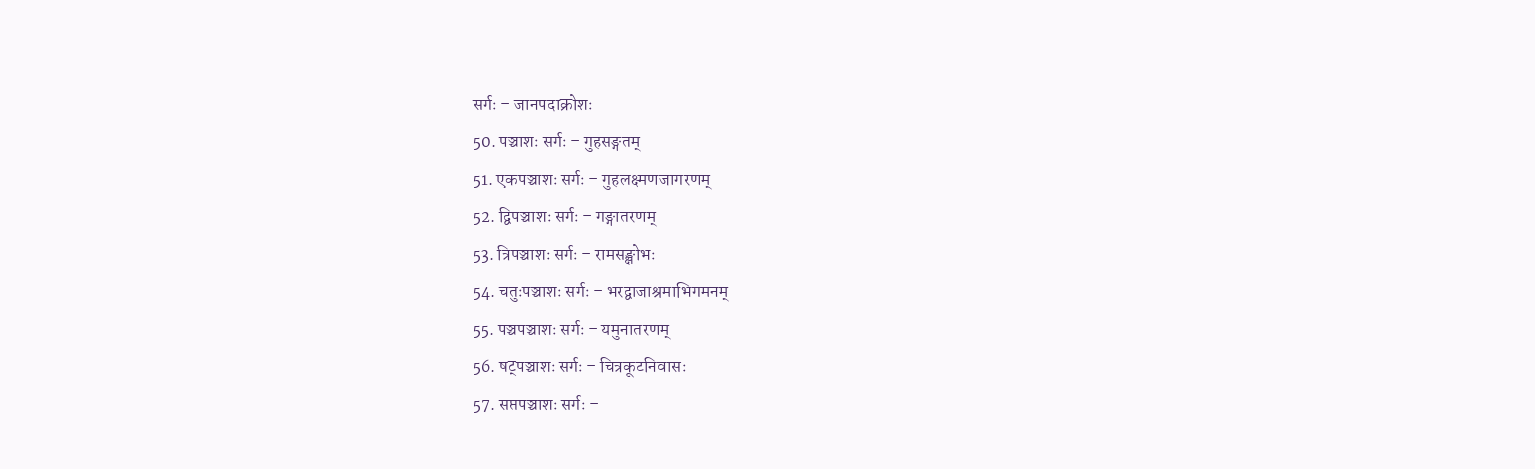सर्गः – जानपदाक्रोशः
50. पञ्चाशः सर्गः – गुहसङ्गतम्
51. एकपञ्चाशः सर्गः – गुहलक्ष्मणजागरणम्
52. द्विपञ्चाशः सर्गः – गङ्गातरणम्
53. त्रिपञ्चाशः सर्गः – रामसङ्क्षोभः
54. चतुःपञ्चाशः सर्गः – भरद्वाजाश्रमाभिगमनम्
55. पञ्चपञ्चाशः सर्गः – यमुनातरणम्
56. षट्पञ्चाशः सर्गः – चित्रकूटनिवासः
57. सप्तपञ्चाशः सर्गः –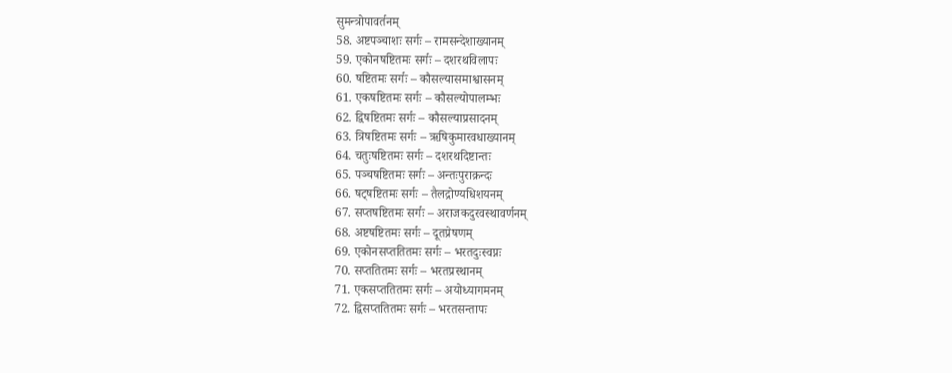सुमन्त्रोपावर्तनम्
58. अष्टपञ्चाशः सर्गः – रामसन्देशाख्यानम्
59. एकोनषष्टितमः सर्गः – दशरथविलापः
60. षष्टितमः सर्गः – कौसल्यासमाश्वासनम्
61. एकषष्टितमः सर्गः – कौसल्योपालम्भः
62. द्विषष्टितमः सर्गः – कौसल्याप्रसादनम्
63. त्रिषष्टितमः सर्गः – ऋषिकुमारवधाख्यानम्
64. चतुःषष्टितमः सर्गः – दशरथदिष्टान्तः
65. पञ्चषष्टितमः सर्गः – अन्तःपुराक्रन्दः
66. षट्षष्टितमः सर्गः – तैलद्रोण्यधिशयनम्
67. सप्तषष्टितमः सर्गः – अराजकदुरवस्थावर्णनम्
68. अष्टषष्टितमः सर्गः – दूतप्रेषणम्
69. एकोनसप्ततितमः सर्गः – भरतदुःस्वप्नः
70. सप्ततितमः सर्गः – भरतप्रस्थानम्
71. एकसप्ततितमः सर्गः – अयोध्यागमनम्
72. द्विसप्ततितमः सर्गः – भरतसन्तापः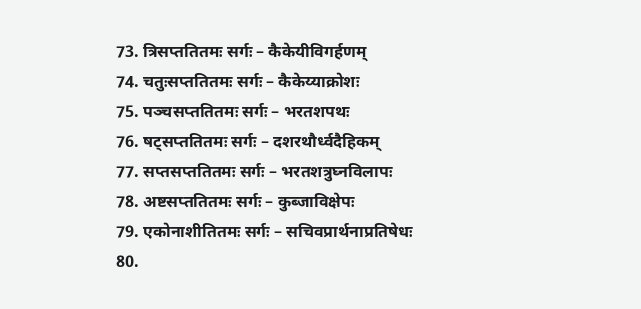73. त्रिसप्ततितमः सर्गः – कैकेयीविगर्हणम्
74. चतुःसप्ततितमः सर्गः – कैकेय्याक्रोशः
75. पञ्चसप्ततितमः सर्गः – भरतशपथः
76. षट्सप्ततितमः सर्गः – दशरथौर्ध्वदैहिकम्
77. सप्तसप्ततितमः सर्गः – भरतशत्रुघ्नविलापः
78. अष्टसप्ततितमः सर्गः – कुब्जाविक्षेपः
79. एकोनाशीतितमः सर्गः – सचिवप्रार्थनाप्रतिषेधः
80.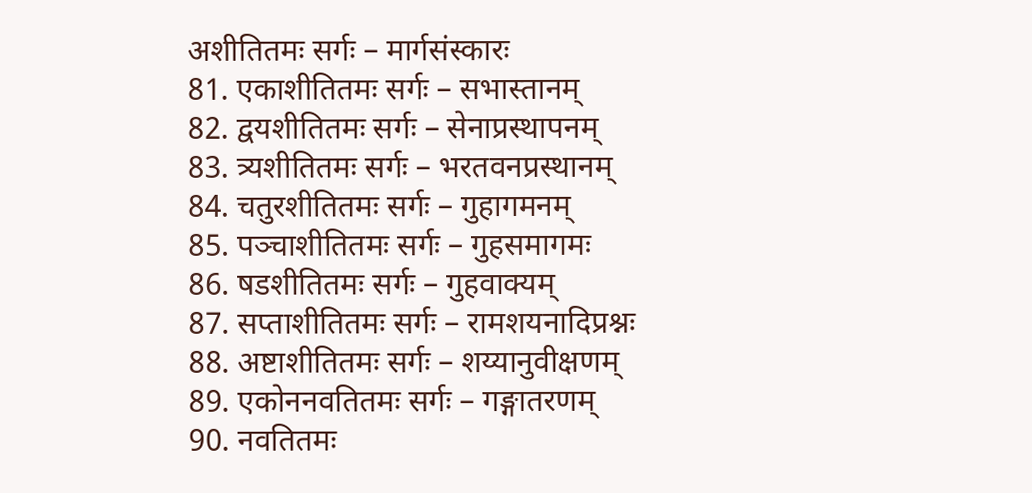अशीतितमः सर्गः – मार्गसंस्कारः
81. एकाशीतितमः सर्गः – सभास्तानम्
82. द्वयशीतितमः सर्गः – सेनाप्रस्थापनम्
83. त्र्यशीतितमः सर्गः – भरतवनप्रस्थानम्
84. चतुरशीतितमः सर्गः – गुहागमनम्
85. पञ्चाशीतितमः सर्गः – गुहसमागमः
86. षडशीतितमः सर्गः – गुहवाक्यम्
87. सप्ताशीतितमः सर्गः – रामशयनादिप्रश्नः
88. अष्टाशीतितमः सर्गः – शय्यानुवीक्षणम्
89. एकोननवतितमः सर्गः – गङ्गातरणम्
90. नवतितमः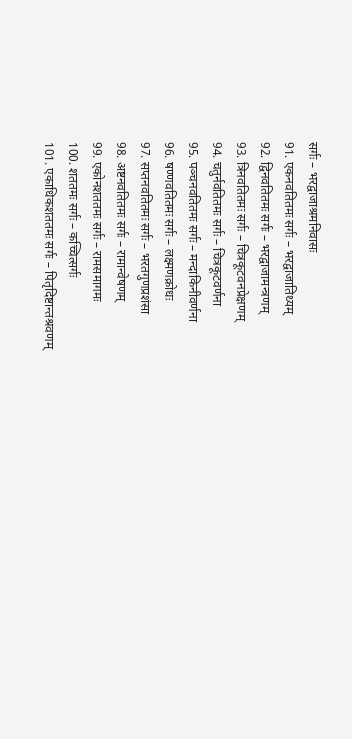सर्गः – भरद्वाजाश्रमनिवासः
91. एकनवतितमः सर्गः – भरद्वाजातिथ्यम्
92. द्विनवतितमः सर्गः – भरद्वाजामन्त्रणम्
93. त्रिनवतितमः सर्गः – चित्रकूटवनप्रेक्षणम्
94. चतुर्नवतितमः सर्गः – चित्रकूटवर्णना
95. पञ्चनवतितमः सर्गः – मन्दाकिनीवर्णना
96. षण्णवतितमः सर्गः – लक्ष्मणक्रोधः
97. सप्तनवतितमः सर्गः – भरतगुणप्रशंसा
98. अष्टनवतितमः सर्गः – रामान्वेषणम्
99. एकोनशततमः सर्गः – रामसमागमः
100. शततमः सर्गः – कच्चित्सर्गः
101. एकाधिकशततमः सर्गः – पितृदिष्टान्तश्रवणम्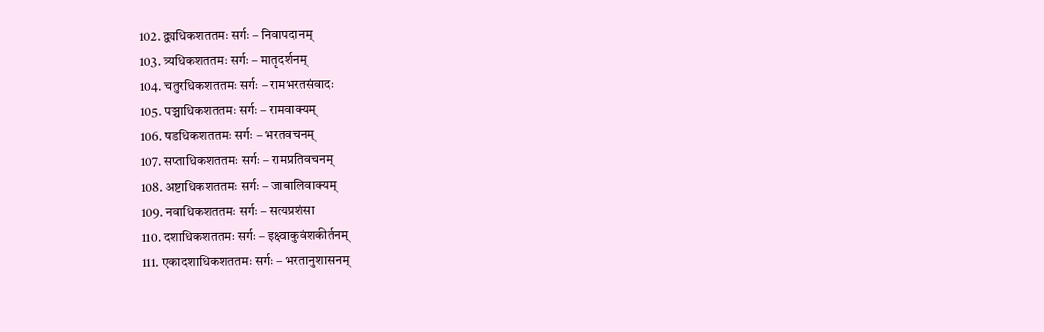102. द्व्यधिकशततमः सर्गः – निवापदानम्
103. त्र्यधिकशततमः सर्गः – मातृदर्शनम्
104. चतुरधिकशततमः सर्गः – रामभरतसंवादः
105. पञ्चाधिकशततमः सर्गः – रामवाक्यम्
106. षडधिकशततमः सर्गः – भरतवचनम्
107. सप्ताधिकशततमः सर्गः – रामप्रतिवचनम्
108. अष्टाधिकशततमः सर्गः – जाबालिवाक्यम्
109. नवाधिकशततमः सर्गः – सत्यप्रशंसा
110. दशाधिकशततमः सर्गः – इक्ष्वाकुवंशकीर्तनम्
111. एकादशाधिकशततमः सर्गः – भरतानुशासनम्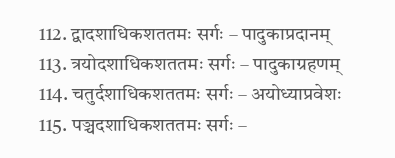112. द्वादशाधिकशततमः सर्गः – पादुकाप्रदानम्
113. त्रयोदशाधिकशततमः सर्गः – पादुकाग्रहणम्
114. चतुर्दशाधिकशततमः सर्गः – अयोध्याप्रवेशः
115. पञ्चदशाधिकशततमः सर्गः –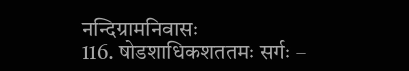नन्दिग्रामनिवासः
116. षोडशाधिकशततमः सर्गः –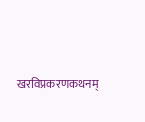खरविप्रकरणकथनम्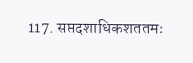117. सप्तदशाधिकशततमः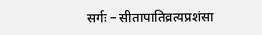सर्गः – सीतापातिव्रत्यप्रशंसा